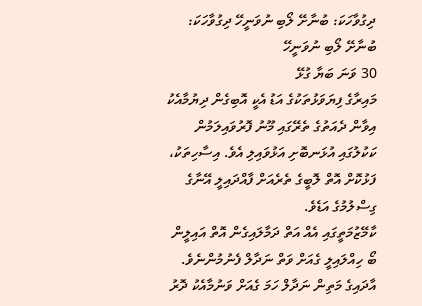ދިގުވާހަކަ: ބުނާށޭ ލޯބި ނުވަނީހޭ ދިގުވާހަކަ: ބުނާށޭ ލޯބި ނުވަނީހޭ
30 ވަނަ ބަޔާ ގުޅޭ
މައިރާގެ ފިޔަވަޅުތަކުގެ އަޑު އެކީ އޮބިގެން ދިޔުމާއެކު އިވާން ދެއަތުގެ ތެރޭގައި މޫނު ފޮރުވައިލަމުން ކަކުލުގައި އުޅަނބޮށި އަޅުވައިލި އެވެ. އިސާހިތަކު، ފަޅުކޮށް އޮތް ލޮބީގެ ތެރެއަށް ފާއްދައިލީ އޭނާގެ ގިސްލުމުގެ އަޑެވެ.
ކާމޭޒުމަތީގައި އެއް އަތް ދަމާލައިގެން އޮތް އައިލީން ބޯ ހިއްލައިލީ ގެއަށް ވަތް ނަދާލް ފެނުމުންނެވެ. އާދައިގެ މަތިން ނަދާލް ހަމަ ގެއަށް ވަނުމާއެކު ދޮރު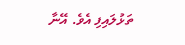ތަޅުލައިފި އެވެ. އޭނާ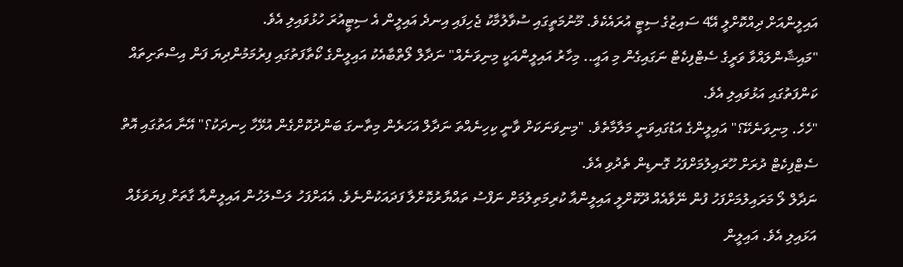އައިލީންއަށް ދިއްކޮށްލީ އޭ4 ސައިޒުގެ ސިޓީ އުރައެކެވެ. މޫނުމަތީގައި ސުވާލުމާކު ޖެހިފައި އިނދެ އައިލީން އެ ސިޓީއުރަ ހުޅުވައިލި އެވެ.
"މައިޝާންލައްވާ ވަރީގެ ސެޓްފިކެޓް ނަގައިގެން މި އައީ.. މިހާރު އައިލީންއަކީ މިނިވަނެއް" ނަދާލް ލޯތްބާއެކު އައިލީންގެ ކޯތާފަތުގައި ފިރުމަމުންދިޔަ ފަން އިސްތަށިތައް ކަންފަތުގައި އަޅުވައިލި އެވެ.
"ހެހެ. މިނިވަނެކޭ؟" އައިލީންގެ އަޑުގައިވަނީ މަލާމާތެވެ. "މިނިވަނަކަށް ވާނީ ކިހިނެއްތަ ނަދާލް އަހަރެން މިތާނގަ ބަންދުކޮށްގެން އުޅޭހާ ހިނދަކު؟" އޭނާ އަތުގައި އޮތް ސެޓްފިކެޓް ދުރަށް ހޫރައިލުމަށްފަހު ގޮނޑިން ތެދުވި އެވެ.
ނަދާލް ލޯ މަރައިލުމަށްފަހު ފުން ނޭވާއެއް ދޫކޮށްލީ އައިލީންއާ ކުރިމަތިލުމަށް ނަފްސު ތައްޔާރުކޮށްލާ ފަދައަކުންނެވެ. އެއަށްފަހު ލަސްލަހުން އައިލީންއާ ގާތަށް ފިޔަވަޅެއް އަޅައިލި އެވެ. އައިލީން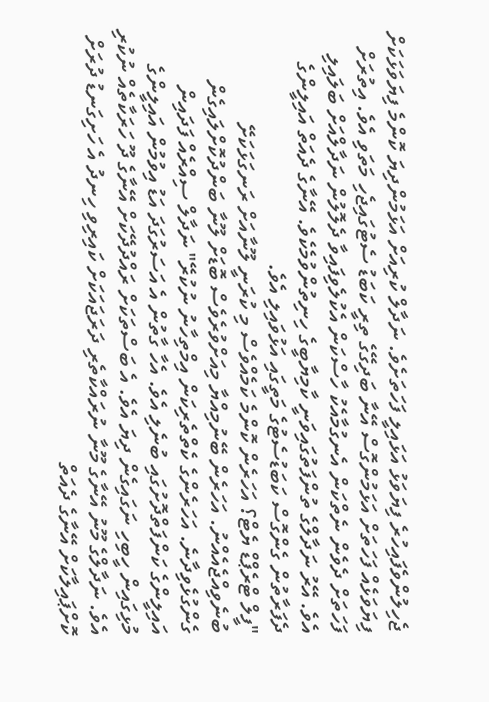ޖެހިލުންވެފައިހުރެ ފިޔަވަޅު އަޅައިލީ ފަހަތަށެވެ. ނަދާލް ކުރިއަށް އަޅަމުންދިޔަ ކޮންމެ ފިޔަވަޅަކަށް ފިޔަވަޅެއް ފަހަތަށް އަޅަމުންގޮސް އޭނާ ބަދިގޭގެ ތިރީ ކަބަޑު ސެޓުގައިޖެހި މަތަވި އެވެ. އިތުރަށް ފަހަތަށް ދެވެން ނެތްކަން އެނގުމާއެކު ހާސްކަން އެކުލެވިފައިވާ ދެލޮލުން ނަދާލްއަށް ބަލައިލި އެވެ. އޭރު ނަދާލްގެ ތުންފަތުގައިވަނީ ކާމިޔާބީގެ ހިނިތުންވުމެކެވެ. އޭނާގެ ދެއަތް އައިލީންގެ ދެފަރާތުން ގެންގޮސް ކަބަޑުސެޓުގެ މަތީގައި އަޅުވައިލި އެވެ.
"ފީލް ޓްރެޕްޑް ޔެޓް؟ އަހަރެން ކޮންމެ ކަމެއްވެސް މި ކުރަނީ ލޫނާއަށް ރަނގަޅަކަށޭ ބުނެވިއްޖެއެއްނު. އަހަރެން ބޭނުމިއްޔާ މިއަށްވުރެވެސް ބޮޑަށް ލޫނާ ބަންދުކޮށްލައިގެން ގެންގުޅެވިދާނެ. އަހަރެންގެ ކެތްތެރިކަން އިމްތިހާނު ނުކުރޭ" ނަދާލް ސިއްރެއް ފަދައިން އައިލީންގެ ކަންފަތްދޮށުގައި ބުނެލި އެވެ. އެހާ ގާތުން އެ އަސަރުގަދަ އަޑު އިވުމުން އައިލީންގެ މުޅިގައިން ހީބިހި ނަގައިގެން ދިޔަ އެވެ. އެ ބަސްތަކަށް ރައްދުދޭކަށް އޭނާގެ ދޫ ހަރަކާތެއް ނުކުރި އެވެ. ނަދާލްގެ މޫނު އޭނާގެ މޫނާ ނުރައްކާތެރި ދަރަޖައަކަށް ކައިރިވި ހިނދު އެ ހަށިގަނޑު ދުރަށް ކޮށްޕައިލާކަށް އޭނާގެ ދެއަތް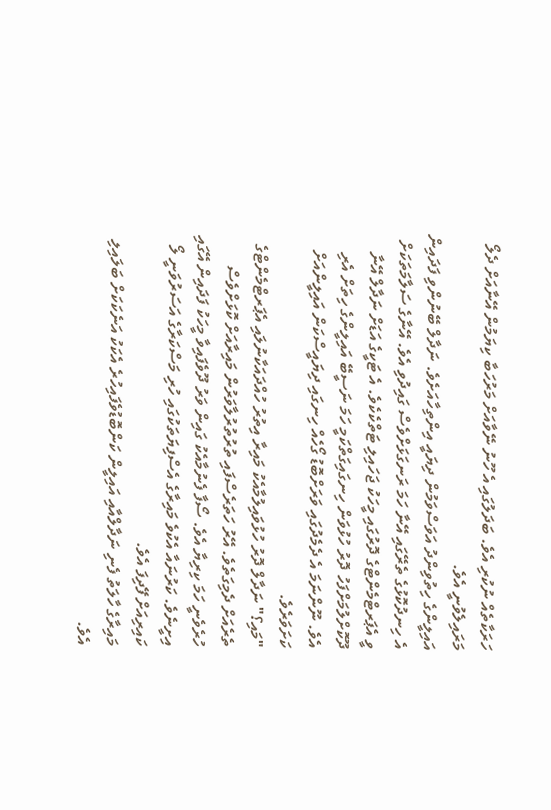ހަރަކާތެއް ނުކުރި އެވެ. ބަދަލުގައި އެ ހޫނު ނޭވާއަށް މަރުހަބާ ކިޔަމުން އޭނާއަށް ދެލޯ މަރައިލެވުނީ އެވެ.
އައިލީންގެ ހިތުވިންދު އަވަސްވަމުން ދިޔައީ އިންތިހާއަށެވެ. ނަދާލް ބޭނުންވި ފަދައިން އެ ހިނދުކޮޅުގެ ތެރޭގައި އޭނާ ހަމަ ރަނގަޅަށްވެސް ގައިދުވި އެވެ. އޭނާގެ ސަލާމަތަކަށް ވީ އެޕަރޓްމެންޓްގެ ދޮރުގައި މީހަކު ޖަހައިލި ޓަތްކެކެވެ. އެ ޓަކީގެ އަޑަށް ނަދާލް އޭނާ ދޫކޮށްލުމަށްފަހު ދޮރު ހުޅުވަން ހިނގައިގަތްކަމީ ހަމަ ނަސީބޭ އައިލީންގެ ހިތަށް އެރި އެވެ. ނޫންނަމަ އެ ދެމެދުގައި ވަރަށްބޮޑު ގޯހެއް ހިނގައި ދިޔައީސްކަން އައިލީންއަށް ކަށަވަރެވެ.
"މައި؟" ނަދާލް ދޮރު ހުޅުވައިލުމާއެކު މައިރާ އިތުރު ހުއްދައަކާނުލައި އެޕަރޓްމެންޓްގެ ތެރެއަށް ދެމިގަތެވެ. އޭރު ހަތަރެސްފައި ތުރުތުރުލާވަރުން މައިރާއަށް ކޮޅަށްވެސް ހުރެވެނީ ހަމަ ކިރިޔާ އެވެ. ސޯފާ ފެނުމާއެކު ގައިން ވަރު ދޫވެފައިވާ މީހަކު ފަދައިން އޭގައި އިށީނެވެ. ކަރުނައާ އެކުވެ މައިރާގެ އެސްފިޔަތަކުގައި ހުރި މަސްކަރާގެ އަސަރުވަނީ ލޯ ކައިރިއަށް ފޭދިފަ އެވެ.
މައިރާގެ ހާލަތު ފެނި ނަދާލްއާއި އައިލީން ކަންބޮޑުވެފައިހުރެ އެކަކު އަނެކަކަށް ބަލައިލި އެވެ.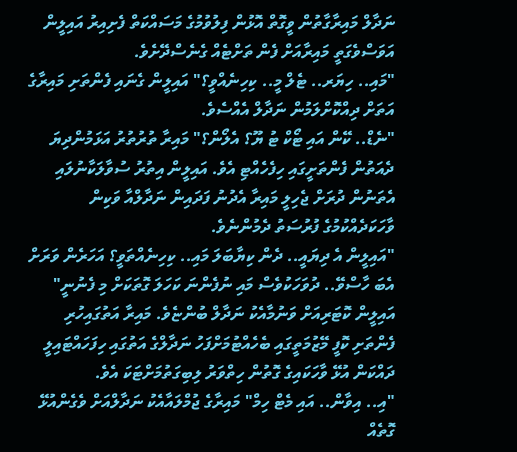ނަދާލް މައިރާގާތުން ވީގޮތް އޮޅުން ފިލުވުމުގެ މަސައްކަތް ފެށިއިރު އައިލީން އަވަސްވެގަތީ މައިރާއަށް ފެން ތަށްޓެއް ގެނެސްދޭށެވެ.
"މައި.. ހިޔަރ.. ޓެލް މީ.. ކިހިނެއްވީ؟" އައިލީން ގެނައި ފެންތަށި މައިރާގެ އަތަށް ދިއްކޮށްލަމުން ނަދާލް އެއްސެވެ.
"ނެޑް.. ކޭން އައި ޓޯކް ޓު ޔޫ؟ އެލޯން؟" މައިރާ ތުރުތުރު އަޅަމުންދިޔަ ދެއަތުން ފެންތަށީގައި ހިފެހެއްޓި އެވެ. އައިލީން އިތުރު ސުވާލަކާނުލައި އެތަނުން ދުރަށް ޖެހިލީ މައިރާ އެދުނު ފަދައިން ނަދާލްއާ ވަކިން ވާހަކަދެއްކުމުގެ ފުރުސަތު ދެމުންނެވެ.
"އައިލީން އެ ދިޔައީ.. ދެން ކިޔާބަލަ މައި.. ކިހިނެއްތަވީ؟ އަހަރެން ވަރަށް އެބަ ހާސްވޭ.. ދުވަހަކުވެސް މައި ނުފެންނަ ކަހަލަ ގޮތަކަށް މި ފެނުނީ" އައިލީން ކޮޓަރިއަށް ވަނުމާއެކު ނަދާލް ބުންޏެވެ. މައިރާ އަތުގައިހުރި ފެންތަށި ކޮފީ މޭޒުމަތީގައި ބެހެއްޓުމަށްފަހު ނަދާލްގެ އަތުގައި ހިފަހައްޓައިލީ ދައްކަން އުޅޭ ވާހަކައިގެ ގޮތުން ހިތްވަރު ލިބިގަތުމަށްޓަކަ އެވެ.
"އި.. އިވާން.. އައި މެޓް ހިމް" މައިރާގެ ޖުމްލައާއެކު ނަދާލްއަށް ވެގެންއުޅޭ ގޮތެއް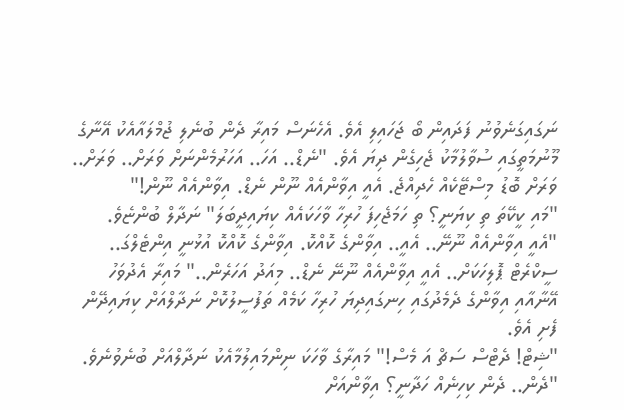ނަގައިގަނެވުނު ފަދައިން ބޯ ޖަހައިލި އެވެ. އެހެނަސް މައިރާ ދެން ބުނެލި ޖުމްލައާއެކު އޭނާގެ މޫނުމަތީގައި ސުވާލުމާކު ޖެހިގެން ދިޔަ އެވެ. "ނެޑް.. އަހަ.. އަހަރުމެންނަށް ވަރަށް.. ވަރަށް.. ވަރަށް ބޮޑު މިސްޓޭކެއް ހެދިއްޖެ. އެއީ އިވާންއެއް ނޫން ނެޑް. އިވާންއެއް ނޫން!"
"މައި ކީކޭތަ ތި ކިޔަނީ؟ ތި ހަމަޖެހިފަ ހުރިހާ ވާހަކައެއް ކިޔައިދީބަލަ" ނަދާލް ބުންޏެވެ.
"އެއީ އިވާންއެއް ނޫނޭ.. އެއީ.. އިވާންގެ ކޮއްކޮ. އިވާންގެ ކޮއްކޮ އުޅުނީ އިންޓެލްގަ.. ސީކްރެޓް ޕޮލިހަކަށް.. އެއީ އިވާންއެއް ނޫނޭ ނެޑް.. މިއަދު އަހަރެން.." މައިރާ އެދުވަހު އޭނާއާއި އިވާންގެ ދެމެދުގައި ހިނގައިދިޔަ ހުރިހާ ކަމެއް ތަފުސީލުކޮށް ނަދާލްއަށް ކިޔައިދޭން ފެށި އެވެ.
"ޝިޓް! ދެޓްސް ސަޗް އަ މެސް!" މައިރާގެ ވާހަކަ ނިންމައިލުމާއެކު ނަދާލްއަށް ބުނެވުނެވެ.
"ދެން.. ދެން ކިހިނެއް ހަދާނީ؟ އިވާންއަށް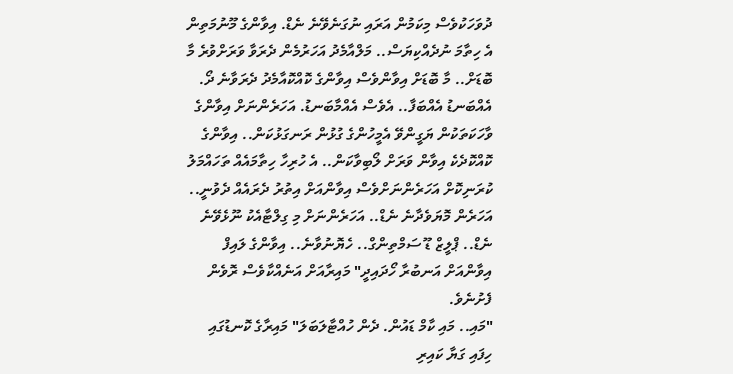ދުވަހަކުވެސް މިކަމުން އަރައި ނުގަނެވޭނެ ނެޑް. އިވާންގެ މޫނުމަތިން އެ ހިތާމަ ނުދެއްކިޔަސް.. މަލްއާމެދު އަހަރުމެން ދެރަވާ ވަރަށްވުރެ މާ ބޮޑަށް.. މާ ބޮޑަށް އިވާންވެސް އިވާންގެ ކޮއްކޮއާމެދު ދެރަވާނެ ދޯ. އެއްބަނޑު އެއްބަފާ.. އެވެސް އެއްމާބަނޑު. އަހަރެންނަށް އިވާންގެ ވާހަކަތަކުން ޔަގީންވޭ އެމީހުންގެ ގުޅުން ރަނގަޅުކަން.. އިވާންގެ ކޮއްކޮދެކެ އިވާން ވަރަށް ލޯބިވާކަން.. އެ ހުރިހާ ހިތާމައެއް ތަހައްމަލު ކުރަނިކޮށް އަހަރެންނަށްވެސް އިވާންއަށް އިތުރު ދެރައެއް ދެވުނީ.. އަހަރެން މޮޔަވެދާނެ ނެޑް.. އަހަރެންނަށް މި ގިލްޓާއެކު ނޫޅެވޭނެ ނެޑް.. ޕްލީޒް ޑޫ ސަމްތިންގް.. ހެޔޮނުވާނެ.. އިވާންގެ ލައިފް އިވާންއަށް އަނބުރާ ހޯދައިދީ" މައިރާއަށް އަނެއްކާވެސް ރޮވެން ފެށުނެވެ.
"މައި.. މައި ކާމް ޑައުން. ދެން ހުއްޓާލަބަލަ" މައިރާގެ ކޮނޑުގައި ހިފައި ގަޔާ ކައިރި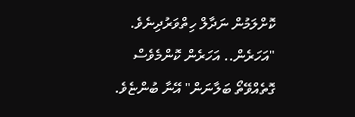ކޮށްލަމުން ނަދާލް ހިތްވަރުދިނެވެ. "އަހަރެން.. އަހަރެން ކޮންމެވެސް ގޮތެއްވޭތޯ ބަލާނަން" އޭނާ ބުންޏެވެ.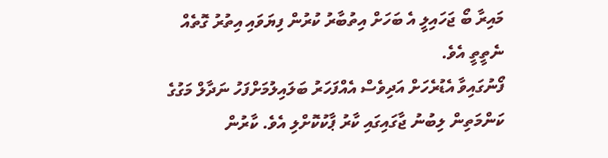މައިރާ ބޯ ޖަހައިލީ އެ ބަހަށް އިތުބާރު ކުރުން ފިޔަވައި އިތުރު ގޮތެއް ނެތީތީ އެވެ.
ފޯނުގައިވާ އެޑުރެހަށް އަދިވެސް އެއްފަހަރު ބަލައިލުމަށްފަހު ނަދާލް މަގުގެ ކަންމަތިން ލިބުނު ޖާގައިގައި ކާރު ޕާކުކޮށްލި އެވެ. ކާރުން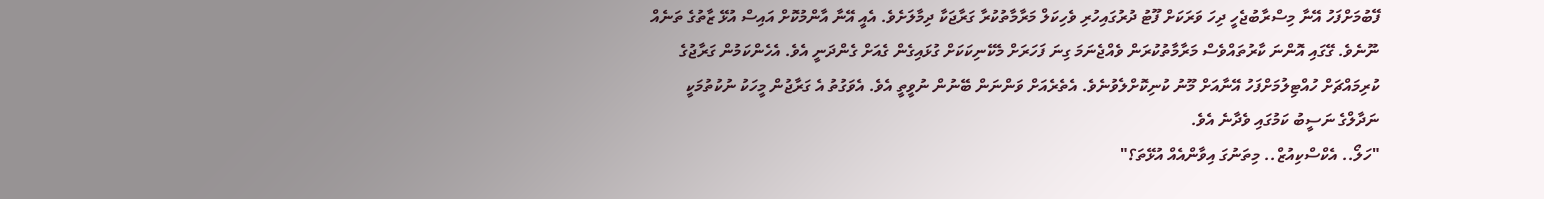ފޭބުމަށްފަހު އޭނާ މިސްރާބުޖެހީ ދިހަ ވަރަކަށް ފޫޓު ދުރުގައިހުރި ވެހިކަލް މަރާމާތުކުރާ ގަރާޖަކާ ދިމާލަށެވެ. އެއީ އޭނާ އާންމުކޮށް އައިސް އުޅޭ ޒާތުގެ ތަނެއް ނޫނެވެ. ގޭގައި އޮންނަ ކާރުތައްވެސް މަރާމާތުކުރަން ވެއްޖެނަމަ ގިނަ ފަހަރަށް މެކޭނިކަކަށް ގުޅައިގެން ގެއަށް ގެންދަނީ އެވެ. އެހެންކަމުން ގަރާޖުގެ ކުރިމައްޗަށް ހުއްޓިލުމަށްފަހު އޭނާއަށް މޫނު ކުނިކޮށްލެވުނެވެ. އެތެރެއަށް ވަންނަން ބޭނުން ނުވީތީ އެވެ. އެވަގުތު އެ ގަރާޖުން މީހަކު ނުކުތުމަކީ ނަދާލްގެ ނަސީބު ކަމުގައި ވެދާނެ އެވެ.
"ހަލޯ.. އެކްސްކިއުޒް.. މިތަނުގަ އިވާންއެއް އުޅޭތަ؟"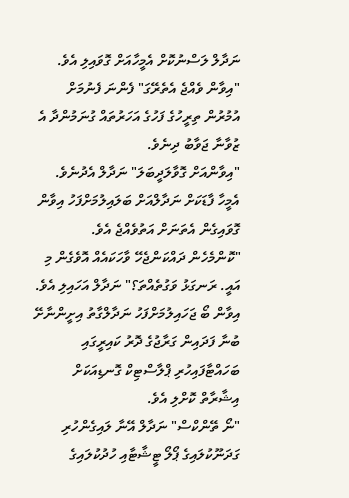ނަދާލް ލަސްނުކޮށް އެމީހާއަށް ގޮވައިލި އެވެ.
"އިވާން ވެއްޖެ އެތެރޭގަ" ފެންނަ ފެނުމަށް އުމުރުން ތިރީހުގެ ފަހުގެ އަހަރުތައް ގުނަމުންދާ އެ ޒުވާނާ ޖަވާބު ދިނެވެ.
"އިވާންއަށް ގޮވާލަދީބަލަ" ނަދާލް އެދުނެވެ. އެމީހާ ފާޑަކަށް ނަދާލްއަށް ބަލައިލުމަށްފަހު އިވާން ގޮވައިގެން އެތަނަށް އަތުވެއްޖެ އެވެ.
"ކޮންމެހެން ދައްކަންޖެހޭ ވާހަކައެއް އޮވެގެން މި އައީ. ރަނގަޅު ވަގުތެއްތަ؟" ނަދާލް އަހައިލި އެވެ. އިވާން ބޯ ޖަހައިލުމަށްފަހު ނަދާލްގާތު އިށީންނާށޭ ބުނާ ފަދައިން ގަރާޖުގެ ދޮރު ކައިރީގައި ބަހައްޓާފައިހުރި ޕްލާސްޓިކް ގޮނޑިއަކަށް އިޝާރާތް ކޮށްލި އެވެ.
"ނޯ ތޭންކްސް" ނަދާލް އޭނާ ލައިގެންހުރި ގަދަނޫކުލައިގެ ޕޯލޯ ޓީޝާޓާއި ހުދުކުލައިގެ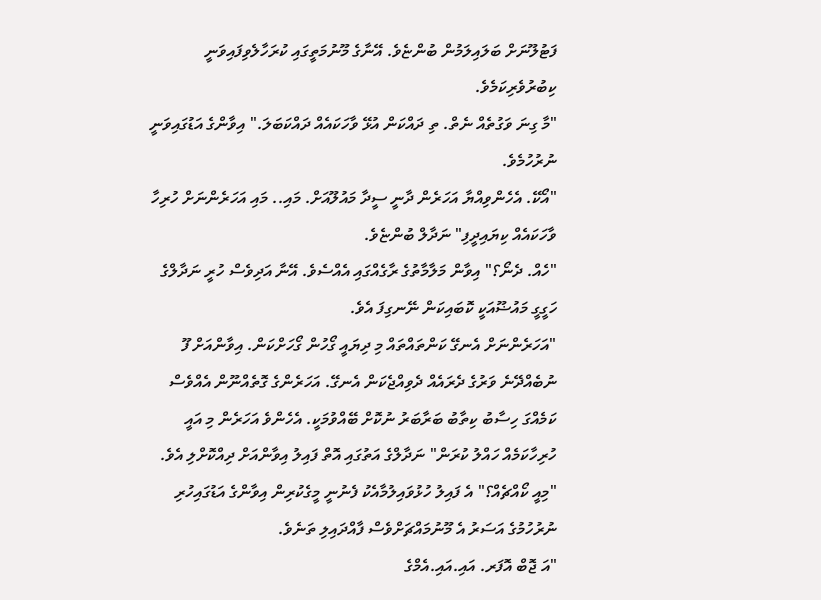ފަޓުލޫނަށް ބަލައިލަމުން ބުންޏެވެ. އޭނާގެ މޫނުމަތީގައި ކުރަހާލެވިފައިވަނީ ކިބުރުވެރިކަމެވެ.
"މާ ގިނަ ވަގުތެއް ނެތް. ތި ދައްކަން އުޅޭ ވާހަކައެއް ދައްކަބަލަ." އިވާންގެ އަޑުގައިވަނީ ނުރުހުމެވެ.
"އޯކޭ. އެހެންވިއްޔާ އަހަރެން ދާނީ ސީދާ މައުލޫއަށް. މައި.. މައި އަހަރެންނަށް ހުރިހާ ވާހަކައެއް ކިޔައިދީފި" ނަދާލް ބުންޏެވެ.
"ހެއް. ދެނޯ؟" އިވާން މަލާމާތުގެ ރާގެއްގައި އެއްސެވެ. އޭނާ އަދިވެސް ހުރީ ނަދާލްގެ ހަގީގީ މައުޟޫއަކީ ކޮބައިކަން ނޭނގިފަ އެވެ.
"އަހަރެންނަށް އެނގޭ ކަންތައްތައް މި ދިޔައީ ގޯހުން ގޯހަށްކަން. އިވާންއަށް ފޫ ނުބެއްދޭނެ ވަރުގެ ދެރައެއް ދެވިއްޖެކަން އެނގޭ. އަހަރެންގެ ގޮތެއްނޫން އެއްވެސް ކަމެއްގަ ހިސާބު ކިތާބު ބަރާބަރު ނުކޮށް ބޭއްވުމަކީ. އެހެންވެ އަހަރެން މި އައީ ހުރިހާކަމެއް ހައްލު ކުރަން" ނަދާލްގެ އަތުގައި އޮތް ފައިލު އިވާންއަށް ދިއްކޮށްލި އެވެ.
"މިއީ ކޯއްޗެއް؟" އެ ފައިލު ހުޅުވައިލުމާއެކު ފެނުނީ މީގެކުރިން އިވާންގެ އަޑުގައިހުރި ނުރުހުމުގެ އަސަރު އެ މޫނުމައްޗަށްވެސް ފާއްދައިލި ތަނެވެ.
"އަ ޖޮބް އޮފަރ. އައި.އައި.އެމްގެ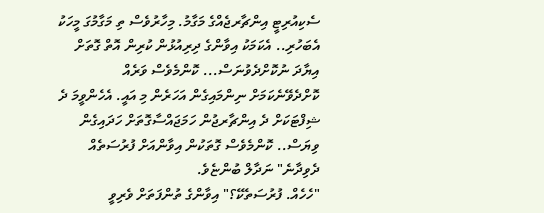ސެކިއުރިޓީ އިންޗާރޖެއްގެ މަގާމު. މިހާރުވެސް ތި މަގާމުގަ މީހަކު އެބަހުރި.. އެކަމަކު އިވާންގެ ދިރިއުޅުން ކުރިން އޮތް ގޮތަށް އިޔާދަ ނުކޮށްދެވުނަސް... ކޮންމެވެސް ވަރެއް ކޮށްދެވޭނެކަމަށް ނިންމައިގެން އަހަރެން މި އައީ. އެހެންވީމަ ދެ ޝިފްޓަކަށް ދެ އިންޗާރޖުން ހަމަޖައްސާގޮތަށް ހަދައިގެން ވިޔަސް.. ކޮންމެވެސް ގޮތަކުން އިވާންއަށް ފުރުސަތެއް ދެވިދާނެ" ނަދާލް ބުންޏެވެ.
"ހެހެއް. ފުރުސަތެކޭ؟" އިވާންގެ ތުންފަތަށް ވެރިވީ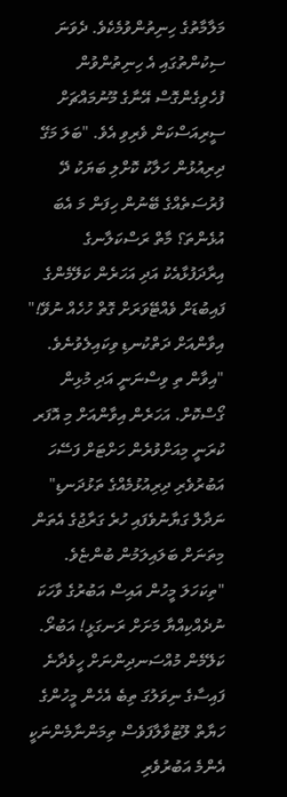މަލާމާތުގެ ހިނިތުންވުމެކެވެ. ދެވަނަ ސިކުންތުގައި އެ ހިނިތުންވުން ފުހެވިގެންގޮސް އޭނާގެ މޫނުމައްޗަށް ސީރިއަސްކަން ވެރިވި އެވެ. "ބަލަ މަގޭ ދިރިއުޅުން ހަލާކު ކޮށްލި ބަޔަކު ދޭ ފުރުސަތެއްގެ ބޭނުން ހިފަން މަ އެބަ އުޅެންތަ؟ މާތް ރަސްކަލާނގެ އިރާދަފުޅާއެކު އަދި އަހަރެން ކަލޭމެންގެ ފައިބުޑަށް ވެއްޓޭވަރަށް ގޮތް ހުހެއް ނުވޭ!" އިވާންއަށް ދަތްކުނޑި ވިކައިލެވުނެވެ.
"އިވާން ތި ވިސްނަނީ އަދި މުޅިން ގޯސްކޮށް. އަހަރެން އިވާންއަށް މި އޮފަރ ކުރަނީ މިއަށްވުރެން ހަށްޓަށް ފަސޭހަ އަބުރުވެރި ދިރިއުޅުމެއްގެ ތަޅުދަނޑި" ނަދާލް ގަޔާނުވެފައި ހުރެ ގަރާޖުގެ އެތަން މިތަނަށް ބަލައިލަމުން ބުންޏެވެ.
"ތިކަހަލަ މީހުން އައިސް އަބުރުގެ ވާހަކަ ނުދެއްކިއްޔާ މަށަށް ރަނގަޅީ! އަބުރޯ. ކަލޭމެން މުއްސަނދިންނަށް ހީވެދާނެ ފައިސާގެ ނިވަލުގަ ތިބެ އެހެން މީހުންގެ ހަޔާތް ލޫޓުވާލާފަވެސް ތިމަންނާމެންނަކީ އެންމެ އަބުރުވެރި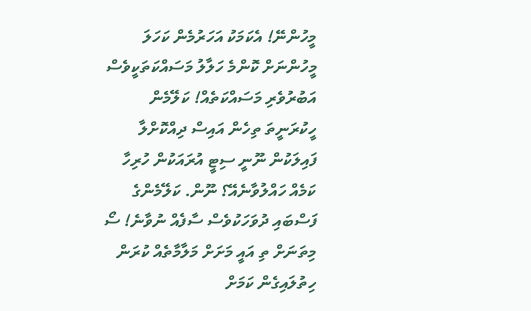މީހުންނޭ! އެކަމަކު އަހަރުމެން ކަހަލަ މީހުންނަށް ކޮންމެ ހަލާލު މަސައްކަތަކީވެސް އަބުރުވެރި މަސައްކަތެއް! ކަލޭމެން ހީކުރަނީތަ ތިހެން އައިސް ދިއްކޮށްލާ ފައިލަކުން ނޫނީ ސިޓީ އުރައަކުން ހުރިހާ ކަމެއް ހައްލުވާނެއޭ؟ ނޫން. ކަލޭމެންގެ ފަސްބައި ދުވަހަކުވެސް ސާފެއް ނުވާނެ! ސޯ މިތަނަށް ތި އައީ މަށަށް މަލާމާތެއް ކުރަން ހިތުލައިގެން ކަމަށް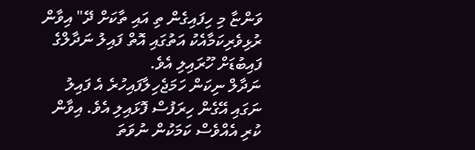ވަންޏާ މި ހިފައިގެން ތި އައި ތާކަށް ދޭ" އިވާން ރުޅިވެރިކަމާއެކު އަތުގައި އޮތް ފައިލު ނަދާލްގެ ފައިބުޑަށް ހޫރައިލި އެވެ.
ނަދާލް ނިކަން ހަމަޖެހިލާފައިހުރެ އެ ފައިލު ނަގައި އޭގެން ހިރަފުސް ފޮޅައިލި އެވެ. އިވާން ކުރި އެއްވެސް ކަމަކުން ނުވަތަ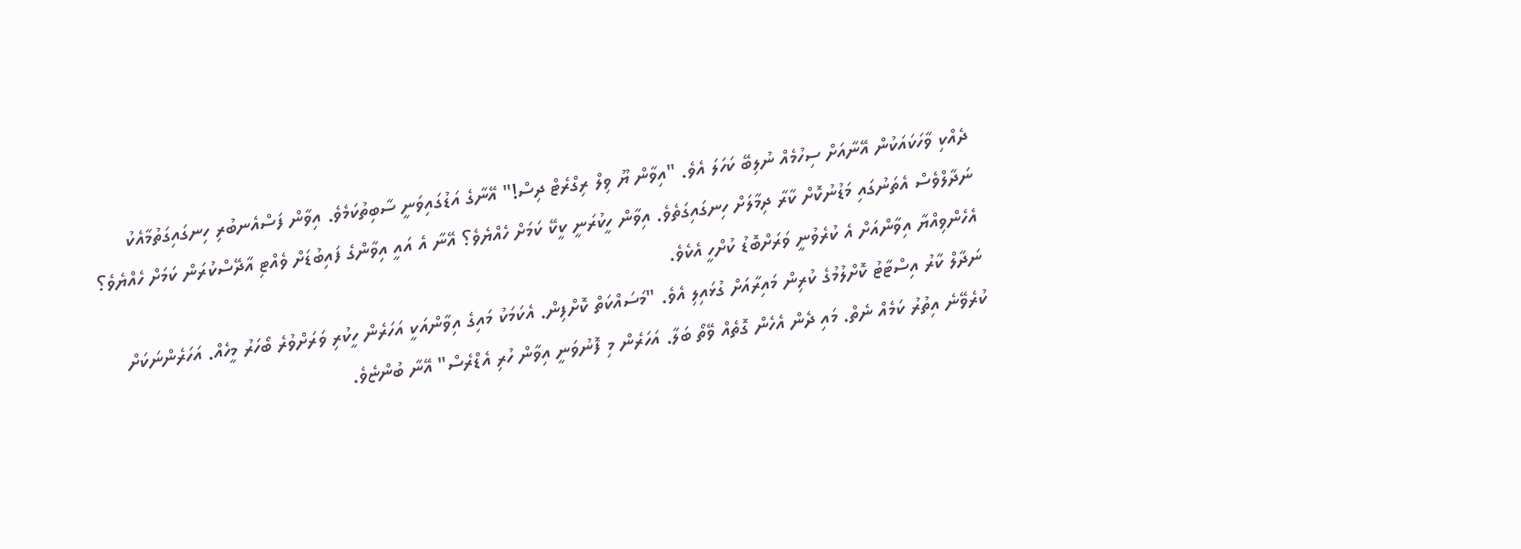ދެއްކި ވާހަކައަކުން އޭނާއަށް ސިހުމެއް ނުލިބޭ ކަހަލަ އެވެ. "އިވާން ޔޫ ވިލް ރިގްރެޓް ދިސް!" އޭނާގެ އަޑުގައިވަނީ ސާބިތުކަމެވެ. އިވާން ފަސްއެނބުރި ހިނގައިގަތުމާއެކު ނަދާލްވެސް އެތަނުގައި މަޑުނުކޮށް ކާރާ ދިމާލަށް ހިނގައިގަތެވެ. އިވާން ހީކުރަނީ ކީކޭ ކަމަށް ހެއްޔެވެ؟ އޭނާ އެ އައީ އިވާންގެ ފައިބުޑަށް ވެއްޓި އާދޭސްކުރަން ކަމަށް ހެއްޔެވެ؟ އެހެންވިއްޔާ އިވާންއަށް އެ ކުރެވުނީ ވަރަށްބޮޑު ކުށްހީ އެކެވެ.
ނަދާލް ކާރު އިސްޓާޓު ކޮށްލުމުގެ ކުރިން މައިރާއަށް ގުޅައިލި އެވެ. "މަސައްކަތް ކޮށްފިން. އެކަމަކު މައިގެ އިވާންއަކީ އަހަރެން ހީކުރި ވަރަށްވުރެ ބޯހަރު މީހެއް. އަހަރެންނަކަށް ކުރެވޭނެ އިތުރު ކަމެއް ނެތް. މައި ދެން އެހެން ގޮތެއް ވޭތޯ ބަލާ. އަހަރެން މި ފޮނުވަނީ އިވާން ހުރި އެޑްރެސް" އޭނާ ބުންޏެވެ.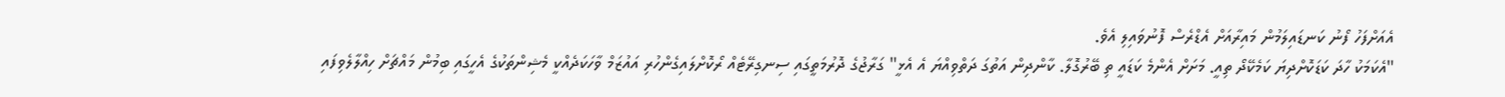އެއަށްފަހު ފޯނު ކަނޑައިލަމުން މައިރާއަށް އެޑްރެސް ފޮނުވައިލި އެވެ.
"އެކަމަކު ހާދަ ކަޑަކޮށްދިޔަ ކަމެކޭދޯ ތިއީ. މަށަށް އެންމެ ކަޑައީ ތި ބޭރުގޮލާ. ކާންދިން އަތުގަ ދަތްވިއްޔަ އެ އެޅީ" ގަރާޖުގެ ދޮރުމަތީގައި ސިނގިރޭޓެއް ރޯކޮށްލައިގެންހުރި އައުޒަމް ވާހަކަދެއްކީ މެޝިންތަކުގެ އެހީގައި ބިމުން މައްޗަށް ހިއްލާލެވިފައި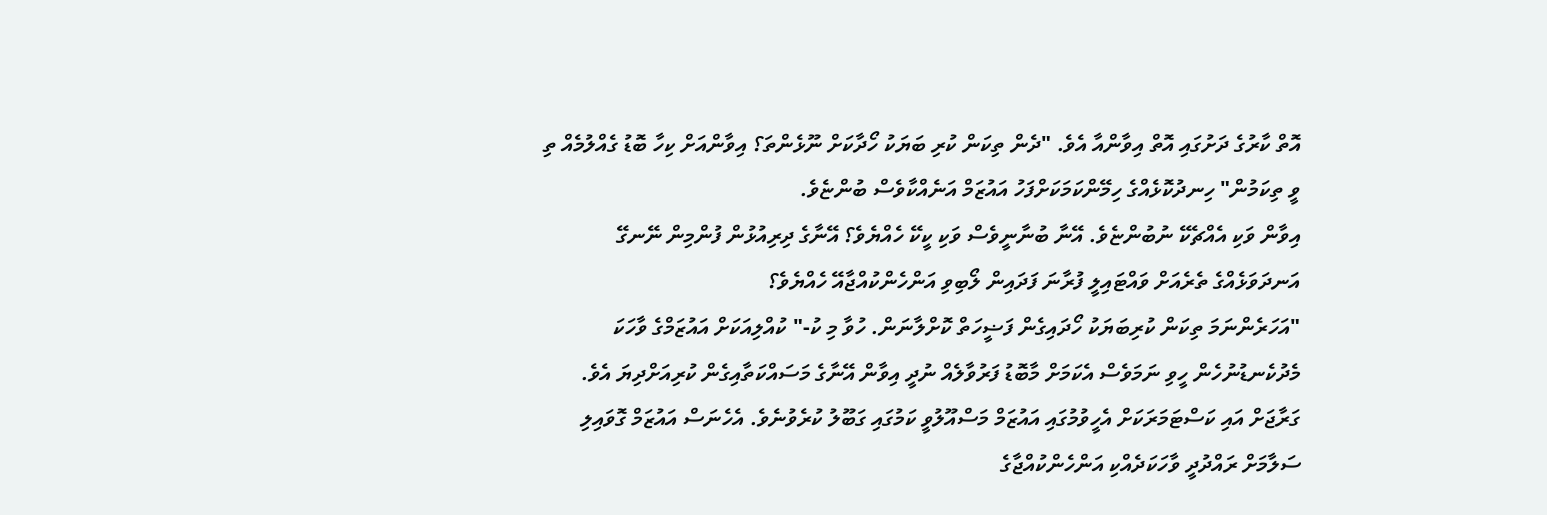އޮތް ކާރުގެ ދަށުގައި އޮތް އިވާންއާ އެވެ. "ދެން ތިކަން ކުރި ބަޔަކު ހޯދާކަށް ނޫޅެންތަ؟ އިވާންއަށް ކިހާ ބޮޑު ގެއްލުމެއް ތި ވީ ތިކަމުން" ހިނދުކޮޅެއްގެ ހިމޭންކަމަކަށްފަހު އައުޒަމް އަނެއްކާވެސް ބުންޏެވެ.
އިވާން ވަކި އެއްޗެކޭ ނުބުންޏެވެ. އޭނާ ބުނާނީވެސް ވަކި ކީކޭ ހެއްޔެވެ؟ އޭނާގެ ދިރިއުޅުން ފުންމިން ނޭނގޭ އަނދަވަޅެއްގެ ތެރެއަށް ވައްޓައިލީ ފުރާނަ ފަދައިން ލޯބިވި އަންހެންކުއްޖާއޭ ހެއްޔެވެ؟
"އަހަރެންނަމަ ތިކަން ކުރިބަޔަކު ހޯދައިގެން ފަޟީހަތް ކޮށްލާނަން. ހުވާ މި ކު-" ކުއްލިއަކަށް އައުޒަމްގެ ވާހަކަ މެދުކެނޑުނުހެން ހީވި ނަމަވެސް އެކަމަށް މާބޮޑު ފަރުވާލެއް ނުދީ އިވާން އޭނާގެ މަސައްކަތާއިގެން ކުރިއަށްދިޔަ އެވެ. ގަރާޖަށް އައި ކަސްޓަމަރަކަށް އެހީވުމުގައި އައުޒަމް މަސްއޫލުވީ ކަމުގައި ގަބޫލު ކުރެވުނެވެ. އެހެނަސް އައުޒަމް ގޮވައިލި ސަލާމަށް ރައްދުދީ ވާހަކަދެއްކި އަންހެންކުއްޖާގެ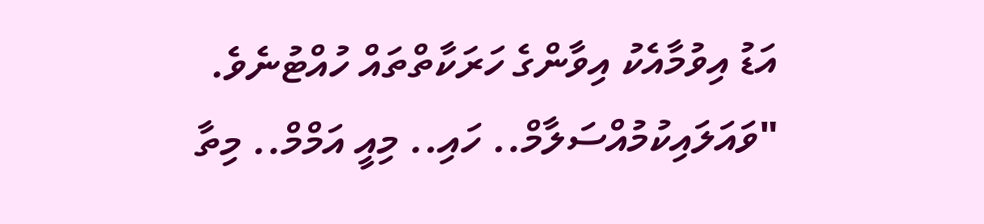އަޑު އިވުމާއެކު އިވާންގެ ހަރަކާތްތައް ހުއްޓުނެވެ.
"ވައަލައިކުމުއްސަލާމް.. ހައި.. މިއީ އަމްމް.. މިތާ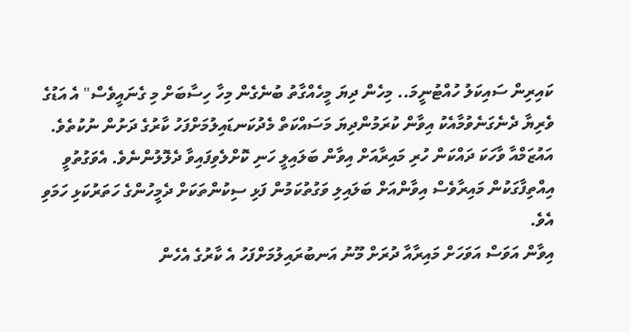ކައިރިން ސައިކަލު ހުއްޓުނީމަ.. މިހެން ދިޔަ މީހެއްގާތު ބުނެގެން މިހާ ހިސާބަށް މި ގެނައީވެސް" އެ އަޑުގެ ވެރިޔާ ދެނެގަނެވުމާއެކު އިވާން ކުރަމުންދިޔަ މަސައްކަތް މެދުކަނޑައިލުމަށްފަހު ކާރުގެ ދަށުން ނުކުތެވެ.
އައުޒަމްއާ ވާހަކަ ދައްކަން ހުރި މައިރާއަށް އިވާން ބަލައިލީ ހަނި ކޮށްލެވިފައިވާ ދެލޮލުންނެވެ. އެވަގުތުވީ އިއްތިފާގަކުން މައިރާވެސް އިވާންއަށް ބަލައިލި ވަގުތުކަމުން ފަޅި ސިކުންތަކަށް ދެމީހުންގެ ހަތަރުކަޅި ހަމަވި އެވެ.
އިވާން އަވަސް އަވަހަށް މައިރާއާ ދުރަށް މޫނު އަނބުރައިލުމަށްފަހު އެ ކާރުގެ އެހެން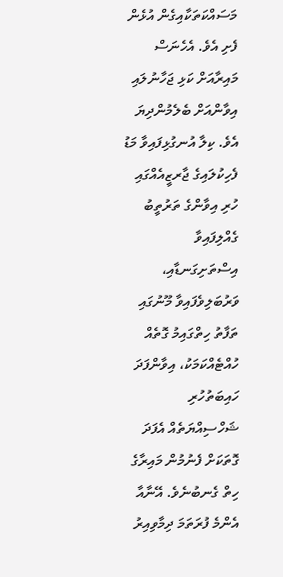މަސައްކަތަކާއިގެން އުޅެން ފެށި އެވެ. އެހެނަސް މައިރާއަށް ކަޅި ޖަހާނުލައި އިވާންއަށް ބެލެމުންދިޔަ އެވެ. ކިލާ އުނގުޅިފައިވާ މަޑު ފެހިކުލައިގެ ޖާރޒީއެއްގައި ހުރި އިވާންގެ ތަރުތީބު ގެއްލިފައިވާ އިސްތަށިގަނޑާއި، ވަރުބަލިވެފައިވާ މޫނުގައި ތަފާތު ހިތްގައިމު ގޮތެއް ހުއްޓެއްކަމަކު، އިވާންފަދަ ހައިބަތުހުރި ޝަހްސިއްޔަތެއް އެފަދަ ގޮތަކަށް ފެނުމުން މައިރާގެ ހިތް ގެނބުނެވެ. އޭނާއާ އެންމެ ފުރަތަމަ ދިމާވިއިރު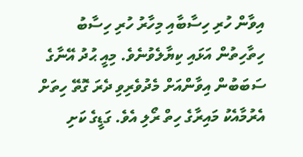އިވާން ހުރި ހިސާބާއި މިހާރު ހުރި ހިސާބު ހިތާހިތުން އަޅައި ކިޔާލެވުނެވެ. މިއީ ޙުދު އޭނާގެ ސަބަބުން އިވާންއަށް މެދުވެރިވި ދެރަ ގޮތޭ ހިތަށް އެރުމާއެކު މައިރާގެ ހިތް ރޯލި އެވެ. ގަޑީގެ ކަށި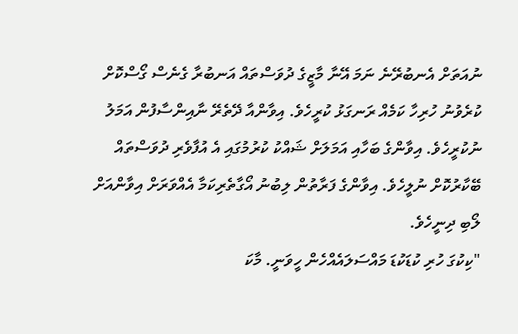ނުއަތަށް އެނބުރޭނެ ނަމަ އޭނާ މާޒީގެ ދުވަސްތައް އަނބުރާ ގެނެސް ގޯސްކޮށް ކުރެވުނު ހުރިހާ ކަމެއް ރަނގަޅު ކުރީހެވެ. އިވާންއާ ދޭތެރޭ ނާއިންސާފުން އަމަލު ނުކުރީހެވެ. އިވާންގެ ބަހާއި އަމަލަށް ޝައްކު ކުރުމުގައި އެ އުފާވެރި ދުވަސްތައް ބޭކާރުކޮށް ނުލީހެވެ. އިވާންގެ ފަރާތުން ލިބުނު އޯގާތެރިކަމާ އެއްވަރަށް އިވާންއަށް ލޯބި ދިނީހެވެ.
"ކިކުގަ ހުރި ކުޑަކުޑަ މައްސަލައެއްހެން ހީވަނީ. މާކަ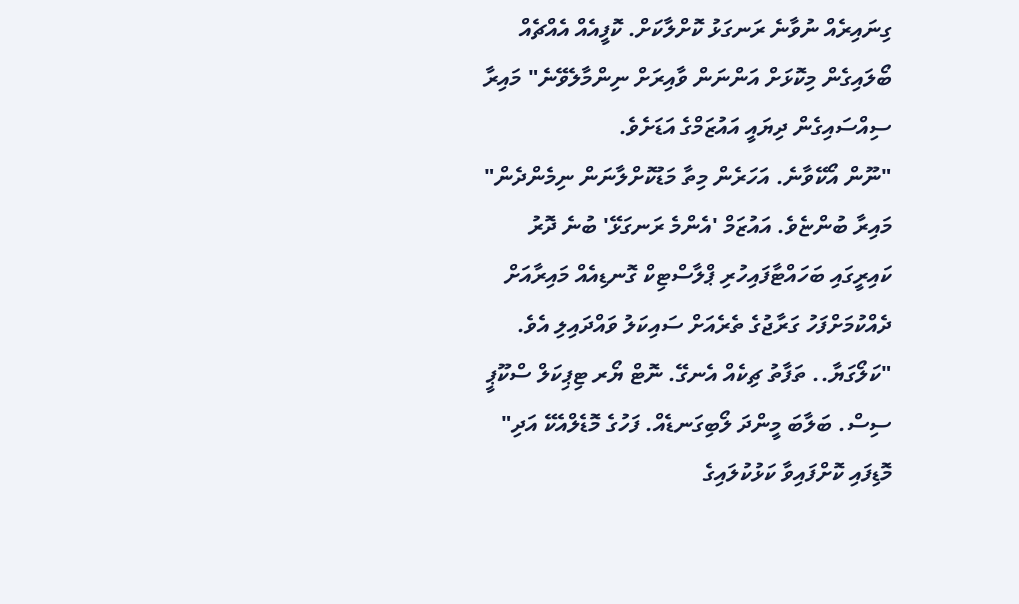ގިނައިރެއް ނުވާނެ ރަނގަޅު ކޮށްލާކަށް. ކޮފީއެއް އެއްޗެއް ބޯލައިގެން މިކޮޅަށް އަންނަން ވާއިރަށް ނިންމާލެވޭނެ" މައިރާ ސިއްސައިގެން ދިޔައީ އައުޒަމްގެ އަޑަށެވެ.
"ނޫން އޯކޭވާނެ. އަހަރެން މިތާ މަޑުކޮށްލާނަން ނިމެންދެން" މައިރާ ބުންޏެވެ. އައުޒަމް 'އެންމެ ރަނގަޅޭ' ބުނެ ދޮރު ކައިރީގައި ބަހައްޓާފައިހުރި ޕްލާސްޓިކް ގޮނޑިއެއް މައިރާއަށް ދެއްކުމަށްފަހު ގަރާޖުގެ ތެރެއަށް ސައިކަލު ވައްދައިލި އެވެ.
"ކަލޯގަޔާ.. ތަފާތު ޗިކެއް އެނގޭ. ނޮޓް ޔޯރ ޓިޕިކަލް ސްކޫޕީ ސިސް. ބަލާބަ މީންދަ ލޯބިގަނޑެއް. ފަހުގެ މޮޑެލްއެކޭ އަދި" މޮޑިފައި ކޮށްފައިވާ ކަޅުކުލައިގެ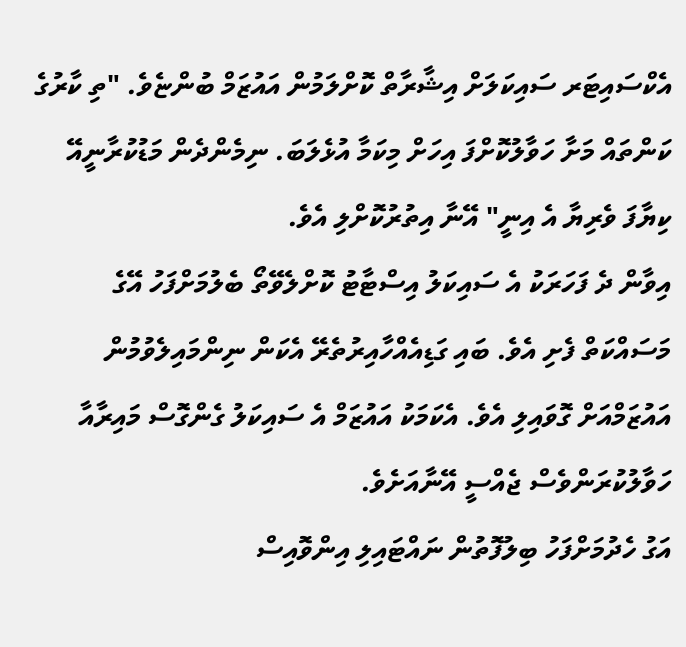އެކްސައިޓަރ ސައިކަލަށް އިޝާރާތް ކޮށްލަމުން އައުޒަމް ބުންޏެވެ. "ތި ކާރުގެ ކަންތައް މަށާ ހަވާލުކޮށްފަ އިހަށް މިކަމާ އުޅެލަބަ. ނިމެންދެން މަޑުކުރާނީއޭ ކިޔާފަ ވެރިޔާ އެ އިނީ" އޭނާ އިތުރުކޮށްލި އެވެ.
އިވާން ދެ ފަހަރަކު އެ ސައިކަލު އިސްޓާޓު ކޮށްލެވޭތޯ ބެލުމަށްފަހު އޭގެ މަސައްކަތް ފެށި އެވެ. ބައި ގަޑިއެއްހާއިރުތެރޭ އެކަން ނިންމައިލެވުމުން އައުޒަމްއަށް ގޮވައިލި އެވެ. އެކަމަކު އައުޒަމް އެ ސައިކަލު ގެންގޮސް މައިރާއާ ހަވާލުކުރަންވެސް ޖެއްސީ އޭނާއަށެވެ.
އަގު ހެދުމަށްފަހު ބިލުފޮތުން ނައްޓައިލި އިންވޮއިސް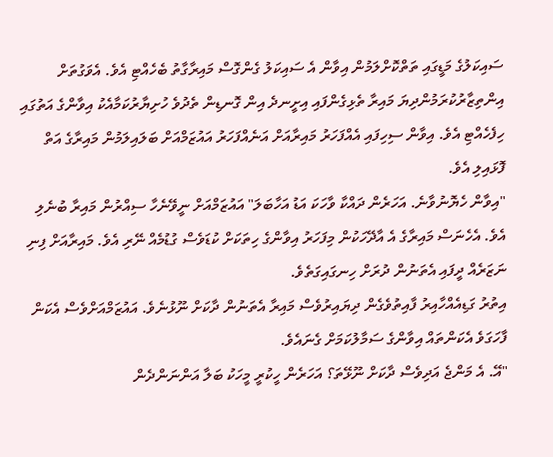ސައިކަލުގެ މަޑީގައި ތަތްކޮށްލަމުން އިވާން އެ ސައިކަލު ގެންގޮސް މައިރާގާތު ބެހެއްޓި އެވެ. އެވަގުތަށް އިންތިޒާރުކުރަމުންދިޔަ މައިރާ ތެޅިގެންފައި އިށީނދެ އިން ގޮނޑިން ތެދުވެ ހުށިޔާރުކަމާއެކު އިވާންގެ އަތުގައި ހިފެހެއްޓި އެވެ. އިވާން ސިހިފައި އެއްފަހަރު މައިރާއަށް އަނެއްފަހަރު އައުޒަމްއަށް ބަލައިލަމުން މައިރާގެ އަތް ފޮޅައިލި އެވެ.
"އިވާން ހެޔޮނުވާނެ. އަހަރެން ދައްކާ ވާހަކަ އަޑު އަހާބަލަ" އައުޒަމްއަށް ނީވޭނެހާ ސިއްރުން މައިރާ ބުނެލި އެވެ. އެހެނަސް މައިރާގެ އެ އާދޭހަކުން މިފަހަރު އިވާންގެ ހިތަކަށް ކުޑަވެސް ގުޑުމެއް ނޭރި އެވެ. މައިރާއަށް ފިނި ނަޒަރެއް ދީފައި އެތަނުން ދުރަށް ހިނގައިގަތެވެ.
އިތުރު ގަޑިއެއްހާއިރު ފާއިތުވެގެން ދިޔައިރުވެސް މައިރާ އެތަނުން ދާކަށް ނޫޅުނެވެ. އައުޒަމްއަށްވެސް އެކަން ފާހަގަވެ އެކަންތައް އިވާންގެ ސަމާލުކަމަށް ގެނައެވެ.
"އޭ. އެ މަންޖެ އަދިވެސް ދާކަށް ނޫޅޭތަ؟ އަހަރެން ހީކުރީ މީހަކު ބަލާ އަންނަންދެން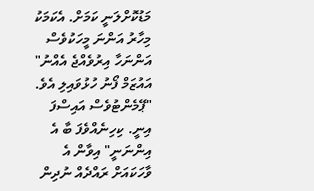މަޑުކޮށްލަނީ ކަމަށް. އެކަމަކު މިހާރު އަންނަ މީހަކުވެސް އަންނަހާ އިރުވެއްޖެ އެއްނު" އައުޒަމް ފޯނު ހުޅުވައިލި އެވެ. "ޕޭމެންޓުވެސް އައިސްފަ އިނީ. ކިހިނެއްވެފަ ބާ އެ އިންނަނީ" އިވާން އެ ވާހަކައަށް ރައްދެއް ނުދިން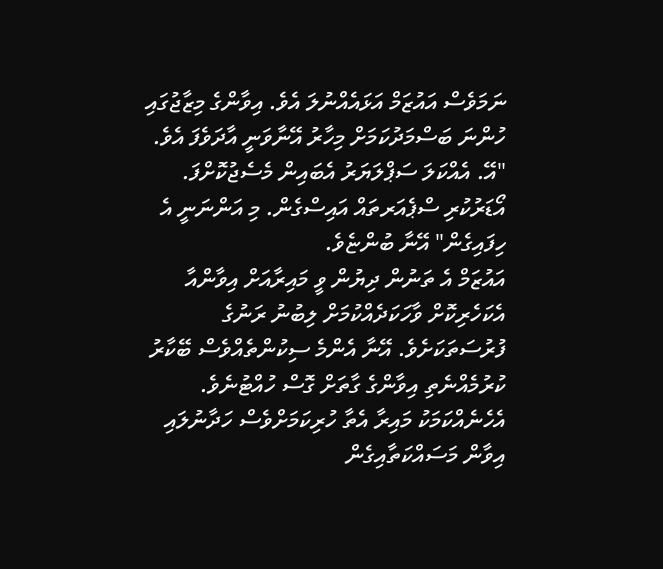ނަމަވެސް އައުޒަމް އަޅައެއްނުލަ އެވެ. އިވާންގެ މިޒާޖުގައި ހުންނަ ބަސްމަދުކަމަށް މިހާރު އޭނާވަނީ އާދަވެފަ އެވެ. "އޭ. އެއްކަލަ ސަޕްލަޔަރު އެބައިން މެސެޖުކޮށްފަ. އޯޑަރުކުރި ސްޕެއަރތައް އައިސްގެން. މި އަންނަނީ އެ ހިފައިގެން" އޭނާ ބުންޏެވެ.
އައުޒަމް އެ ތަނުން ދިޔުން ވީ މައިރާއަށް އިވާންއާ އެކަހެރިކޮށް ވާހަކަދެއްކުމަށް ލިބުނު ރަނުގެ ފުރުސަތަކަށެވެ. އޭނާ އެންމެ ސިކުންތެއްވެސް ބޭކާރު ކުރުމެއްނެތި އިވާންގެ ގާތަށް ގޮސް ހުއްޓުނެވެ. އެހެނެއްކަމަކު މައިރާ އެތާ ހުރިކަމަށްވެސް ހަދާނުލައި އިވާން މަސައްކަތާއިގެން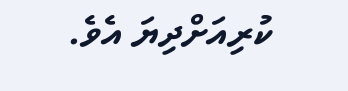ކުރިއަށްދިޔަ އެވެ.